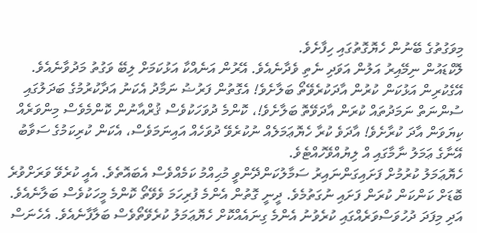މިވަގުތުގެ ބޭނުން ހެޔޮގޮތުގައި ހިފާށެވެ.
ލޮކްޑައުން ނިމޭއިރު އަލުން އަވަދި ނެތި ވެދާނެއެވެ. އޭރުން އަނެއްކާ އަޅުކަމަށް ލިބޭ ވަގުތު މަދުވާނެއެވެ. އޭގެކުރިން އަޅުކަން ކުރުން އާދަކުރެވޭތޯ ބަލާށެވެ! އެގޮތުން ފަރުޟު ނަމާދު އެކަނު އަދާކުރުމުގެ ބަދަލުގައި ސުންނަތް ނަމަދުތައް ކުރަން އާދަވޭތޮ ބަލާށެވެ!، ކޮންމެ ދުވަހަކުވެސް ޤުރްއާނުން ކޮންމެވެސް މިންވަރެއް ކިޔަވަން އާދަ ކުރާށެވެ! އާދަވެ ކުރާ ހެޔޮޢަމަލެއް ނުކުރެވޭ ދުވަހެއް އައިނަމަވެސް، އެކަން ކުރިކަމުގެ ސަވާބު އޭނާގެ ޢަމަލު ނާމާގައި އް ލިޔުއްވޭހުއްޓެވެ.
ހެޔޮޢަމަލު ކުރުމުށް ފަށައިގަންނައިރު ސަމާލުކަންދޭންވީ މުޙިއްމު ކަމެއްވެސް އެބައޮތެވެ. އެއީ ކުރެވޭ ވަރަށްވުރެ ބޮޑަށް ކަންކަން ކުރަން ފަށައި ނުގަތުމެވެ. ދީނީ ގޮތުން އެންމެ ފުރިހަމަ ވެވޭތޯ ކޮންމެ މީހަކުވެސް ބަލާނެއެވެ. އަދި މިފަދަ ދުހުވަސްވަރެއްގައި ކުރެވުނު އެންމެ ގިނައެއްކޮށް ހެޔޮޢަމަލު ކުރެވޭތޯވެސް ބަލާފާނެއެވެ. އެހެނަސް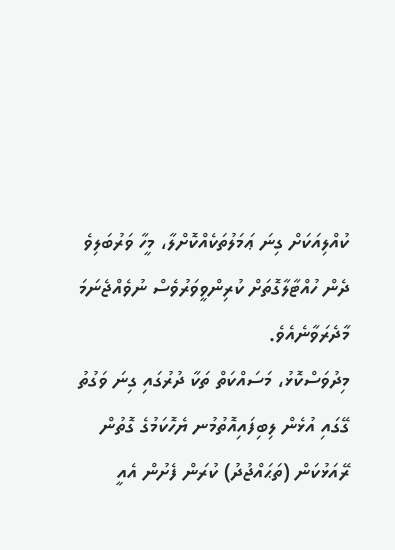ކުއްލިއަކަށް ގިނަ ޢަމަލުތަކެއްކޮށްލާ، މީހާ ވަރުބަލިވެ ދެން ހުއްޓާލާގޮތަށް ކުރިންވީވަރުވެސް ނުވެއްޖެނަމަ މާދެރަވާނެއެވެ.
މިދުވަސްކޮޅު، މަސައްކަތް ތަކާ ދުރުގައި ގިނަ ވަގުތު ގޭގައި އުޅެން ލިބިފައިއޮތުމުނ ޔެހޮކަމުގެ ގޮތުން ރޭއަޅުކަން (ތަޙައްޖުދު) ކުރަން ފެށުން އެއީ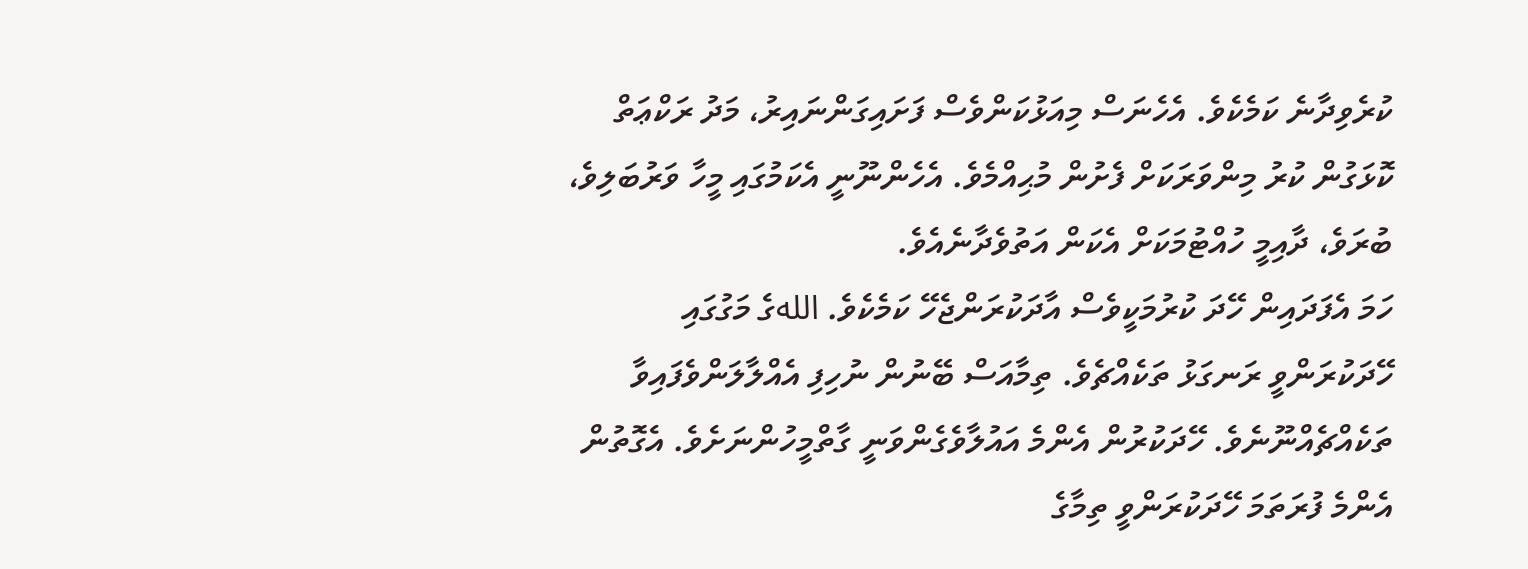ކުރެވިދާނެ ކަމެކެވެ. އެހެނަސް މިއަޅުކަންވެސް ފަށައިގަންނައިރު، މަދު ރަކްޢަތް ކޮޅަގުން ކުރު މިންވަރަކަށް ފެށުން މުޙިއްމެވެ. އެހެންނޫނީ އެކަމުގައި މީހާ ވަރުބަލިވެ، ބުރަވެ، ދާއިމީ ހުއްޓުމަކަށް އެކަން އަތުވެދާނެއެވެ.
ހަމަ އެފަދައިން ހޭދަ ކުރުމަކީވެސް އާދަކުރަންޖެހޭ ކަމެކެވެ. اللهގެ މަގުގައި ހޭދަކުރަންވީ ރަނގަޅު ތަކެއްޗެވެ. ތިމާއަސް ބޭނުން ނުހިފި އެއްލާލަންވެފައިވާ ތަކެއްޗެއްނޫނެވެ. ހޭދަކުރުން އެންމެ އައުލާވެގެންވަނީ ގާތްމީހުންނަށެވެ. އެގޮތުން އެންމެ ފުރަތަމަ ހޭދަކުރަންވީ ތިމާގެ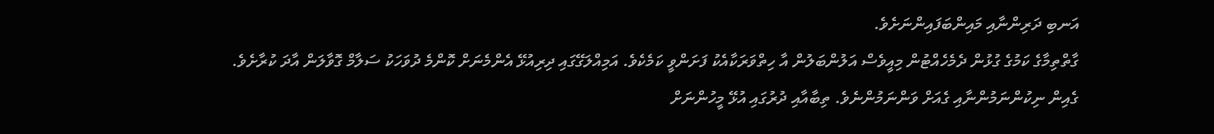އަނބި ދަރިންނާއި މައިންބަފައިންނަށެވެ.
ގާތްތިމާގެ ކަމުގެ ގުޅުން ދެމެހެއްޓުން މިއީވެސް އަލުންބަލުން އާ ހިތްވަރަކާއެކު ފަށަންވީ ކަމެކެވެ. އަމިއްލަގޭގައި ދިރިއުޅޭ އެންމެނަށް ކޮންމެ ދުވަހަކު ސަލާމް ގޮވާލަން އާދަ ކުރާށެވެ. ގެއިން ނިކުންނަމުންނާއި ގެއަށް ވަންނަމުންނެވެ. ތިބާއާއި ދުރުގައި އުޅޭ މީހުންނަށް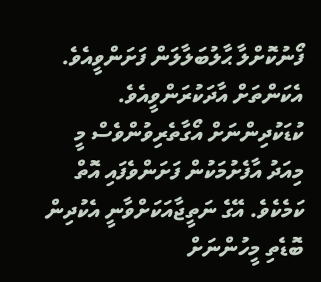ފޯނުކޮށްލާ ޙާލުބަލާލަން ފަށަންވީއެވެ. އެކަންތަށް އާދަކުރަންވީއެވެ.
ކުޑަކުދިންނަށް އޯގާތެރިވުންވެސް މީ މިއަދު އާފެށުމަކުން ފަށަންވެފައި އޮތް ކަމެކެވެ. އޭގެ ނަތީޖާއަކަށްވާނީ އެކުދިން ބޮޑެތި މީހުންނަށް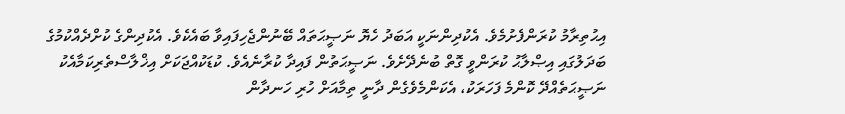އިޙުތިރާމު ކުރަންފެށުމެވެ. އެކުދިންނަކީ އަބަދު ހެޔޮ ނަޞީޙަތައް ބޭނުންޖެހިފައިވާ ބައެކެވެ. އެކުދިންގެ ކުށްދެއްކުމުގެ ބަދަލުގައި އިޞްލާޙު ކުރަންވީ ގޮތް ބުނެދޭށެވެ. ނަޞީޙަތުން ފައިދާ ކުރާނެއެވެ. ކުޑަކުއްޖަކަށް އިޚްލާސްތެރިކަމާއެކު ނަޞީޙަތެއްދޭ ކޮންމެ ފަހަރަކު، އެކަންމެވެގެން ދާނީ ތިމާއަށް ހުރި ހަނދާން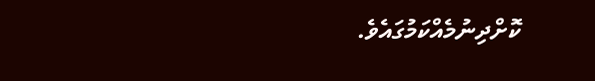ކޮށްދިނުމެއްކަމުގައެވެ.